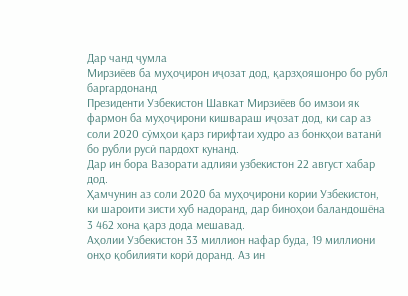Дар чанд ҷумла
Мирзиёев ба муҳоҷирон иҷозат дод, қарзҳояшонро бо рубл баргардонанд
Президенти Узбекистон Шавкат Мирзиёев бо имзои як фармон ба муҳоҷирони кишвараш иҷозат дод, ки сар аз соли 2020 сӯмҳои қарз гирифтаи худро аз бонкҳои ватанӣ бо рубли русӣ пардохт кунанд.
Дар ин бора Вазорати адлияи узбекистон 22 август хабар дод.
Ҳамчунин аз соли 2020 ба муҳоҷирони кории Узбекистон, ки шароити зисти хуб надоранд, дар биноҳои баландошёна 3 462 хона қарз дода мешавад.
Аҳолии Узбекистон 33 миллион нафар буда, 19 миллиони онҳо қобилияти корӣ доранд. Аз ин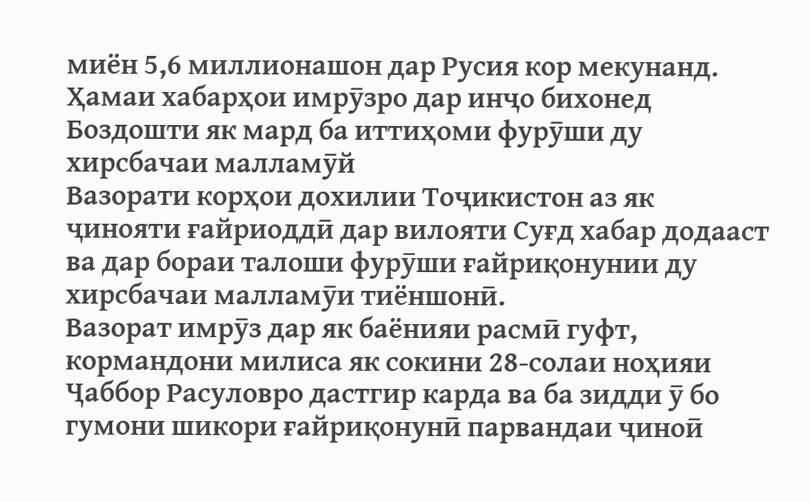миён 5,6 миллионашон дар Русия кор мекунанд.
Ҳамаи хабарҳои имрӯзро дар инҷо бихонед
Боздошти як мард ба иттиҳоми фурӯши ду хирсбачаи малламӯй
Вазорати корҳои дохилии Тоҷикистон аз як ҷинояти ғайриоддӣ дар вилояти Суғд хабар додааст ва дар бораи талоши фурӯши ғайриқонунии ду хирсбачаи малламӯи тиёншонӣ.
Вазорат имрӯз дар як баёнияи расмӣ гуфт, кормандони милиса як сокини 28-солаи ноҳияи Ҷаббор Расуловро дастгир карда ва ба зидди ӯ бо гумони шикори ғайриқонунӣ парвандаи ҷиноӣ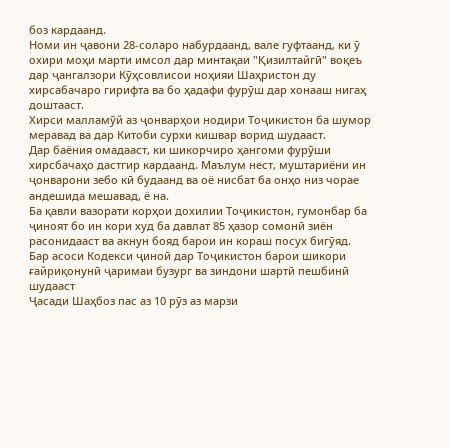боз кардаанд.
Номи ин ҷавони 28-соларо набурдаанд, вале гуфтаанд, ки ӯ охири моҳи марти имсол дар минтақаи "Қизилтайгӣ" воқеъ дар ҷангалзори Кӯҳсовлисои ноҳияи Шаҳристон ду хирсабачаро гирифта ва бо ҳадафи фурӯш дар хонааш нигаҳ доштааст.
Хирси малламӯй аз ҷонварҳои нодири Тоҷикистон ба шумор меравад ва дар Китоби сурхи кишвар ворид шудааст.
Дар баёния омадааст, ки шикорчиро ҳангоми фурӯши хирсбачаҳо дастгир кардаанд. Маълум нест, муштариёни ин ҷонварони зебо кӣ будаанд ва оё нисбат ба онҳо низ чорае андешида мешавад, ё на.
Ба қавли вазорати корҳои дохилии Тоҷикистон, гумонбар ба ҷиноят бо ин кори худ ба давлат 85 ҳазор сомонӣ зиён расонидааст ва акнун бояд барои ин кораш посух бигӯяд.
Бар асоси Кодекси ҷиноӣ дар Тоҷикистон барои шикори ғайриқонунӣ ҷаримаи бузург ва зиндони шартӣ пешбинӣ шудааст
Ҷасади Шаҳбоз пас аз 10 рӯз аз марзи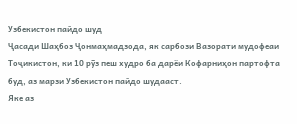Узбекистон пайдо шуд
Ҷасади Шаҳбоз Ҷонмаҳмадзода, як сарбози Вазорати мудофеаи Тоҷикистон, ки 10 рӯз пеш худро ба дарёи Кофарниҳон партофта буд, аз марзи Узбекистон пайдо шудааст.
Яке аз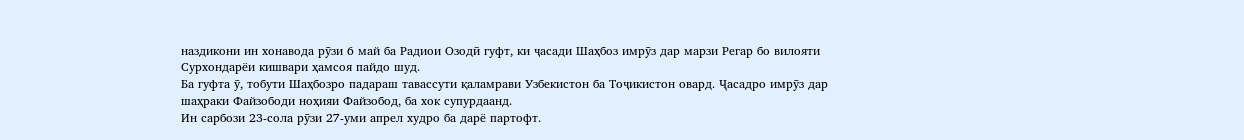наздикони ин хонавода рӯзи 6 май ба Радиои Озодӣ гуфт, ки ҷасади Шаҳбоз имрӯз дар марзи Регар бо вилояти Сурхондарёи кишвари ҳамсоя пайдо шуд.
Ба гуфта ӯ, тобути Шаҳбозро падараш тавассути қаламрави Узбекистон ба Тоҷикистон овард. Ҷасадро имрӯз дар шаҳраки Файзободи ноҳияи Файзобод, ба хок супурдаанд.
Ин сарбози 23-сола рӯзи 27-уми апрел худро ба дарё партофт.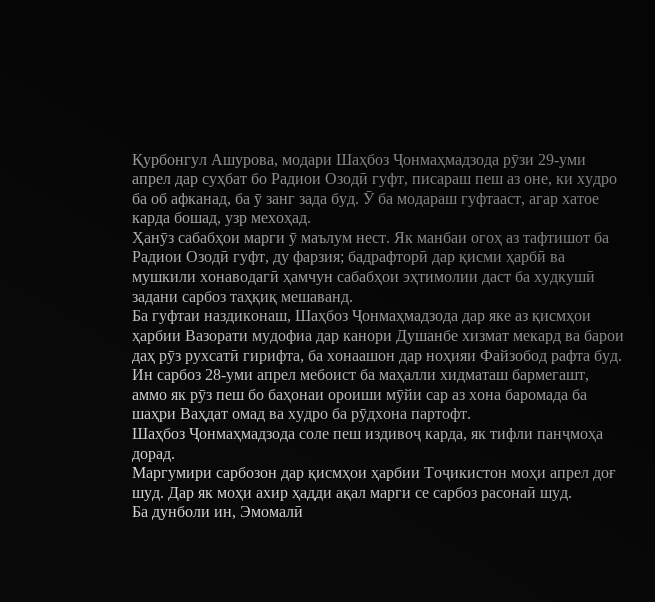Қурбонгул Ашурова, модари Шаҳбоз Ҷонмаҳмадзода рӯзи 29-уми апрел дар суҳбат бо Радиои Озодӣ гуфт, писараш пеш аз оне, ки худро ба об афканад, ба ӯ занг зада буд. Ӯ ба модараш гуфтааст, агар хатое карда бошад, узр мехоҳад.
Ҳанӯз сабабҳои марги ӯ маълум нест. Як манбаи огоҳ аз тафтишот ба Радиои Озодӣ гуфт, ду фарзия; бадрафторӣ дар қисми ҳарбӣ ва мушкили хонаводагӣ ҳамчун сабабҳои эҳтимолии даст ба худкушӣ задани сарбоз таҳқиқ мешаванд.
Ба гуфтаи наздиконаш, Шаҳбоз Ҷонмаҳмадзода дар яке аз қисмҳои ҳарбии Вазорати мудофиа дар канори Душанбе хизмат мекард ва барои даҳ рӯз рухсатӣ гирифта, ба хонаашон дар ноҳияи Файзобод рафта буд.
Ин сарбоз 28-уми апрел мебоист ба маҳалли хидматаш бармегашт, аммо як рӯз пеш бо баҳонаи ороиши мӯйи сар аз хона баромада ба шаҳри Ваҳдат омад ва худро ба рӯдхона партофт.
Шаҳбоз Ҷонмаҳмадзода соле пеш издивоҷ карда, як тифли панҷмоҳа дорад.
Маргумири сарбозон дар қисмҳои ҳарбии Тоҷикистон моҳи апрел доғ шуд. Дар як моҳи ахир ҳадди ақал марги се сарбоз расонаӣ шуд.
Ба дунболи ин, Эмомалӣ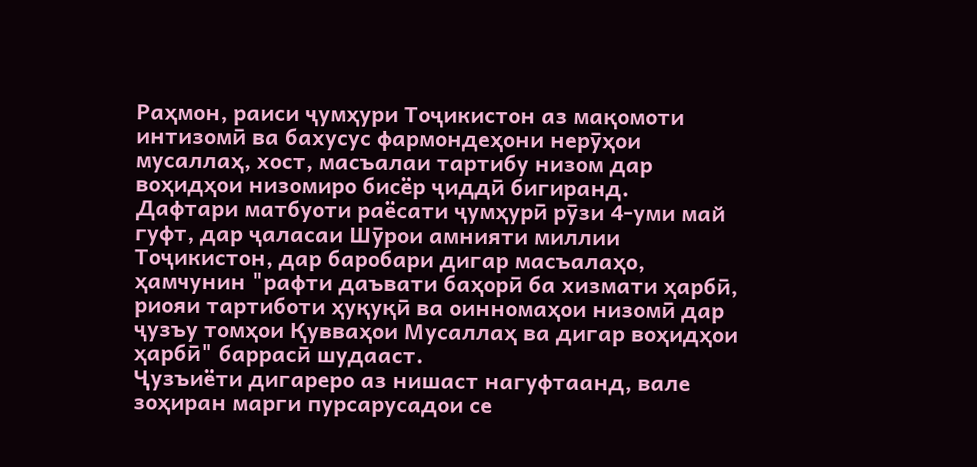Раҳмон, раиси ҷумҳури Тоҷикистон аз мақомоти интизомӣ ва бахусус фармондеҳони нерӯҳои мусаллаҳ, хост, масъалаи тартибу низом дар воҳидҳои низомиро бисёр ҷиддӣ бигиранд.
Дафтари матбуоти раёсати ҷумҳурӣ рӯзи 4-уми май гуфт, дар ҷаласаи Шӯрои амнияти миллии Тоҷикистон, дар баробари дигар масъалаҳо, ҳамчунин "рафти даъвати баҳорӣ ба хизмати ҳарбӣ, риояи тартиботи ҳуқуқӣ ва оинномаҳои низомӣ дар ҷузъу томҳои Қувваҳои Мусаллаҳ ва дигар воҳидҳои ҳарбӣ" баррасӣ шудааст.
Ҷузъиёти дигареро аз нишаст нагуфтаанд, вале зоҳиран марги пурсарусадои се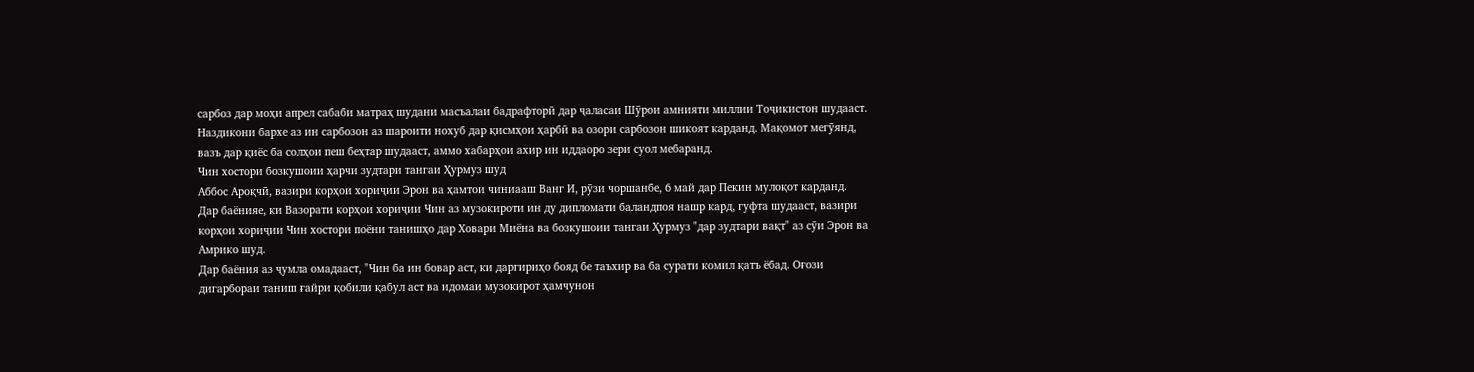сарбоз дар моҳи апрел сабаби матраҳ шудани масъалаи бадрафторӣ дар ҷаласаи Шӯрои амнияти миллии Тоҷикистон шудааст.
Наздикони бархе аз ин сарбозон аз шароити нохуб дар қисмҳои ҳарбӣ ва озори сарбозон шикоят карданд. Мақомот мегӯянд, вазъ дар қиёс ба солҳои пеш беҳтар шудааст, аммо хабарҳои ахир ин иддаоро зери суол мебаранд.
Чин хостори бозкушоии ҳарчи зудтари тангаи Ҳурмуз шуд
Аббос Ароқчӣ, вазири корҳои хориҷии Эрон ва ҳамтои чиниааш Ванг И, рӯзи чоршанбе, 6 май дар Пекин мулоқот карданд.
Дар баёнияе, ки Вазорати корҳои хориҷии Чин аз музокироти ин ду дипломати баландпоя нашр кард, гуфта шудааст, вазири корҳои хориҷии Чин хостори поёни танишҳо дар Ховари Миёна ва бозкушоии тангаи Ҳурмуз "дар зудтари вақт" аз сӯи Эрон ва Амрико шуд.
Дар баёния аз ҷумла омадааст, "Чин ба ин бовар аст, ки даргириҳо бояд бе таъхир ва ба сурати комил қатъ ёбад. Оғози дигарбораи таниш ғайри қобили қабул аст ва идомаи музокирот ҳамчунон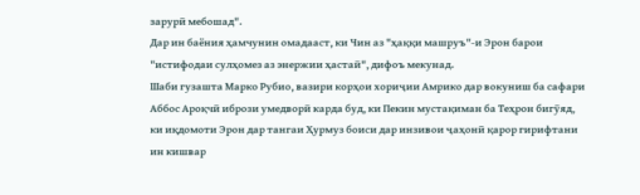зарурӣ мебошад".
Дар ин баёния ҳамчунин омадааст, ки Чин аз "ҳаққи машруъ"-и Эрон барои "истифодаи сулҳомез аз энержии ҳастаӣ", дифоъ мекунад.
Шаби гузашта Марко Рубио, вазири корҳои хориҷии Амрико дар вокуниш ба сафари Аббос Ароқчӣ ибрози умедворӣ карда буд, ки Пекин мустақиман ба Теҳрон бигӯяд, ки иқдомоти Эрон дар тангаи Ҳурмуз боиси дар инзивои ҷаҳонӣ қарор гирифтани ин кишвар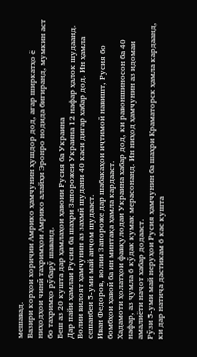мешавад.
Вазири корҳои хориҷии Амрико ҳамчунин ҳушдор дод, агар ширкатҳо ё ниҳодҳои чинӣ таҳримҳои Амрико алайҳи Эронро нодида бигиранд, мумкин аст бо таҳримҳо рӯбарӯ шаванд.
Беш аз 20 кушта дар ҳамлаҳои ҳавоии Русия ба Украина
Дар пайи ҳамлаи Русия ба шаҳри Запорожеи Украина 12 нафар ҳалок шудаанд. Волии вилоят ҳамчунин аз захмӣ шудани 40 каси дигар хабар дод. Ин ҳамла сешанбеи 5-уми май анҷом шудааст.
Иван Федоров, волии Запороже дар шабакаҳои иҷтимоӣ навишт, Русия бо бомбҳои ҳавоӣ ба ин минтақа ҳамла кардааст.
Хадамоти ҳолатҳои фавқулодаи Украина хабар дод, ки равоншиносон ба 40 нафар, аз ҷумла 6 кӯдак кумак мерасонанд. Ин ниҳод ҳамчунин аз идомаи амалиёти наҷот хабар додааст.
Рӯзи 5-уми май неруҳои Русия ҳамчунин ба шаҳри Краматорск ҳамла кардаанд, ки дар натиҷа дастикам 6 кас кушта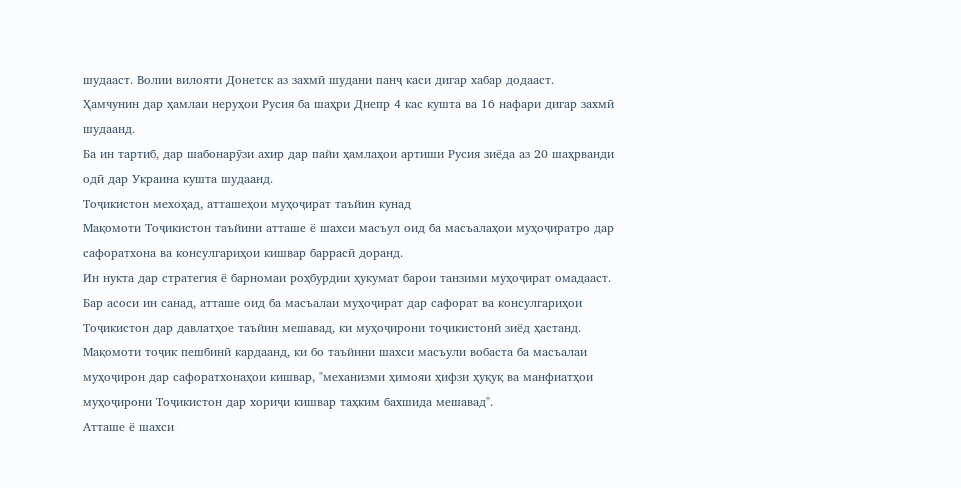шудааст. Волии вилояти Донетск аз захмӣ шудани панҷ каси дигар хабар додааст.
Ҳамчунин дар ҳамлаи неруҳои Русия ба шаҳри Днепр 4 кас кушта ва 16 нафари дигар захмӣ шудаанд.
Ба ин тартиб, дар шабонарӯзи ахир дар пайи ҳамлаҳои артиши Русия зиёда аз 20 шаҳрванди одӣ дар Украина кушта шудаанд.
Тоҷикистон мехоҳад, атташеҳои муҳоҷират таъйин кунад
Мақомоти Тоҷикистон таъйини атташе ё шахси масъул оид ба масъалаҳои муҳоҷиратро дар сафоратхона ва консулгариҳои кишвар баррасӣ доранд.
Ин нукта дар стратегия ё барномаи роҳбурдии ҳукумат барои танзими муҳоҷират омадааст.
Бар асоси ин санад, атташе оид ба масъалаи муҳоҷират дар сафорат ва консулгариҳои Тоҷикистон дар давлатҳое таъйин мешавад, ки муҳоҷирони тоҷикистонӣ зиёд ҳастанд.
Мақомоти тоҷик пешбинӣ кардаанд, ки бо таъйини шахси масъули вобаста ба масъалаи муҳоҷирон дар сафоратхонаҳои кишвар, "механизми ҳимояи ҳифзи ҳуқуқ ва манфиатҳои муҳоҷирони Тоҷикистон дар хориҷи кишвар таҳким бахшида мешавад".
Атташе ё шахси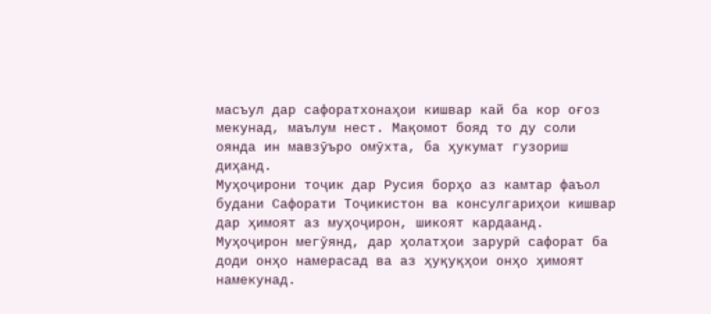масъул дар сафоратхонаҳои кишвар кай ба кор оғоз мекунад, маълум нест. Мақомот бояд то ду соли оянда ин мавзӯъро омӯхта, ба ҳукумат гузориш диҳанд.
Муҳоҷирони тоҷик дар Русия борҳо аз камтар фаъол будани Сафорати Тоҷикистон ва консулгариҳои кишвар дар ҳимоят аз муҳоҷирон, шикоят кардаанд.
Муҳоҷирон мегӯянд, дар ҳолатҳои зарурӣ сафорат ба доди онҳо намерасад ва аз ҳуқуқҳои онҳо ҳимоят намекунад.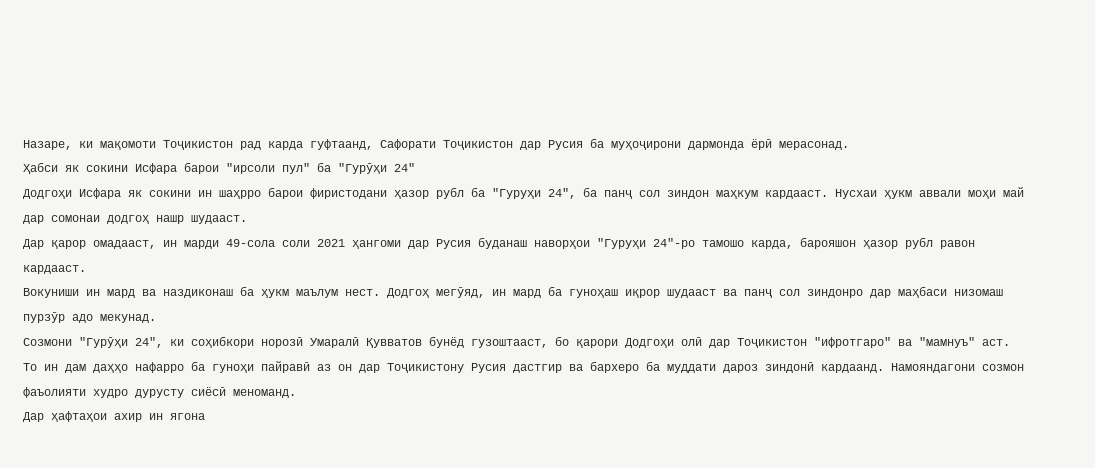Назаре, ки мақомоти Тоҷикистон рад карда гуфтаанд, Сафорати Тоҷикистон дар Русия ба муҳоҷирони дармонда ёрӣ мерасонад.
Ҳабси як сокини Исфара барои "ирсоли пул" ба "Гурӯҳи 24"
Додгоҳи Исфара як сокини ин шаҳрро барои фиристодани ҳазор рубл ба "Гуруҳи 24", ба панҷ сол зиндон маҳкум кардааст. Нусхаи ҳукм аввали моҳи май дар сомонаи додгоҳ нашр шудааст.
Дар қарор омадааст, ин марди 49-сола соли 2021 ҳангоми дар Русия буданаш наворҳои "Гуруҳи 24"-ро тамошо карда, барояшон ҳазор рубл равон кардааст.
Вокуниши ин мард ва наздиконаш ба ҳукм маълум нест. Додгоҳ мегӯяд, ин мард ба гуноҳаш иқрор шудааст ва панҷ сол зиндонро дар маҳбаси низомаш пурзӯр адо мекунад.
Созмони "Гурӯҳи 24", ки соҳибкори норозӣ Умаралӣ Қувватов бунёд гузоштааст, бо қарори Додгоҳи олӣ дар Тоҷикистон "ифротгаро" ва "мамнуъ" аст.
То ин дам даҳҳо нафарро ба гуноҳи пайравӣ аз он дар Тоҷикистону Русия дастгир ва бархеро ба муддати дароз зиндонӣ кардаанд. Намояндагони созмон фаъолияти худро дурусту сиёсӣ меноманд.
Дар ҳафтаҳои ахир ин ягона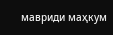мавриди маҳкум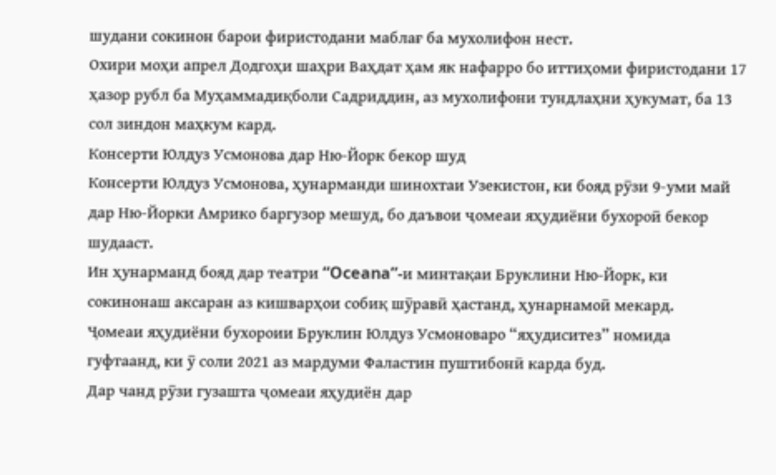шудани сокинон барои фиристодани маблағ ба мухолифон нест.
Охири моҳи апрел Додгоҳи шаҳри Ваҳдат ҳам як нафарро бо иттиҳоми фиристодани 17 ҳазор рубл ба Муҳаммадиқболи Садриддин, аз мухолифони тундлаҳни ҳукумат, ба 13 сол зиндон маҳкум кард.
Консерти Юлдуз Усмонова дар Ню-Йорк бекор шуд
Консерти Юлдуз Усмонова, ҳунарманди шинохтаи Узекистон, ки бояд рӯзи 9-уми май дар Ню-Йорки Амрико баргузор мешуд, бо даъвои ҷомеаи яҳудиёни бухороӣ бекор шудааст.
Ин ҳунарманд бояд дар театри “Oceana”-и минтақаи Бруклини Ню-Йорк, ки сокинонаш аксаран аз кишварҳои собиқ шӯравӣ ҳастанд, ҳунарнамоӣ мекард.
Ҷомеаи яҳудиёни бухороии Бруклин Юлдуз Усмоноваро “яҳудиситез” номида гуфтаанд, ки ӯ соли 2021 аз мардуми Фаластин пуштибонӣ карда буд.
Дар чанд рӯзи гузашта ҷомеаи яҳудиён дар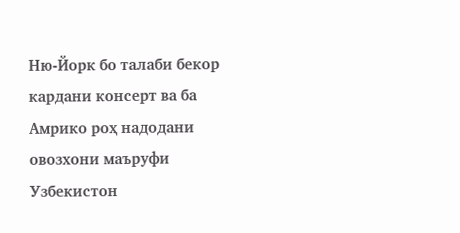Ню-Йорк бо талаби бекор кардани консерт ва ба Амрико роҳ надодани овозхони маъруфи Узбекистон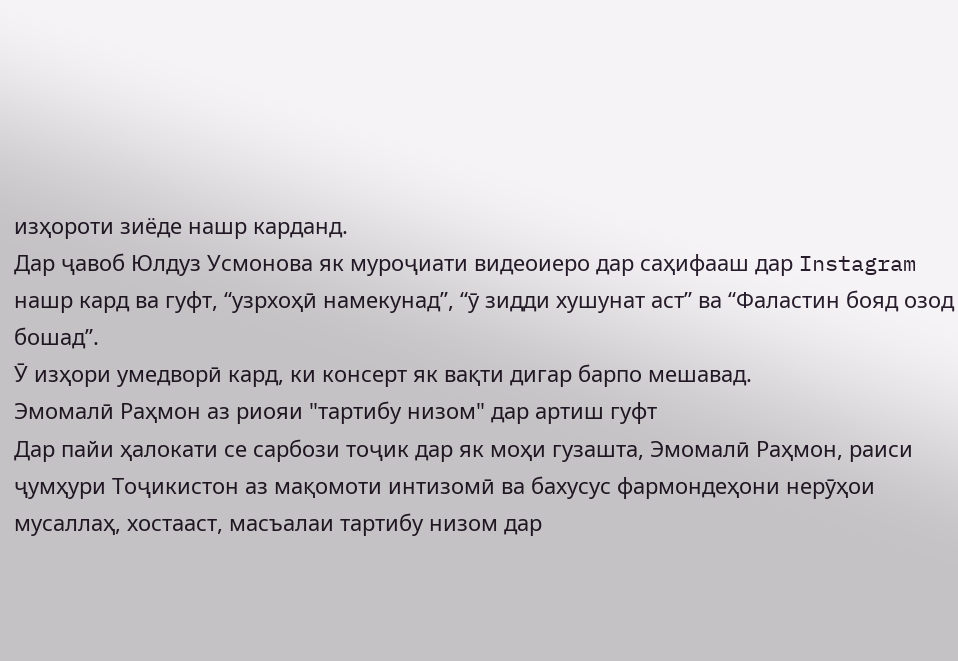изҳороти зиёде нашр карданд.
Дар ҷавоб Юлдуз Усмонова як муроҷиати видеоиеро дар саҳифааш дар Instagram нашр кард ва гуфт, “узрхоҳӣ намекунад”, “ӯ зидди хушунат аст” ва “Фаластин бояд озод бошад”.
Ӯ изҳори умедворӣ кард, ки консерт як вақти дигар барпо мешавад.
Эмомалӣ Раҳмон аз риояи "тартибу низом" дар артиш гуфт
Дар пайи ҳалокати се сарбози тоҷик дар як моҳи гузашта, Эмомалӣ Раҳмон, раиси ҷумҳури Тоҷикистон аз мақомоти интизомӣ ва бахусус фармондеҳони нерӯҳои мусаллаҳ, хостааст, масъалаи тартибу низом дар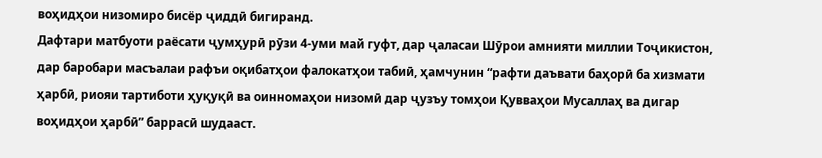воҳидҳои низомиро бисёр ҷиддӣ бигиранд.
Дафтари матбуоти раёсати ҷумҳурӣ рӯзи 4-уми май гуфт, дар ҷаласаи Шӯрои амнияти миллии Тоҷикистон, дар баробари масъалаи рафъи оқибатҳои фалокатҳои табиӣ, ҳамчунин “рафти даъвати баҳорӣ ба хизмати ҳарбӣ, риояи тартиботи ҳуқуқӣ ва оинномаҳои низомӣ дар ҷузъу томҳои Қувваҳои Мусаллаҳ ва дигар воҳидҳои ҳарбӣ” баррасӣ шудааст.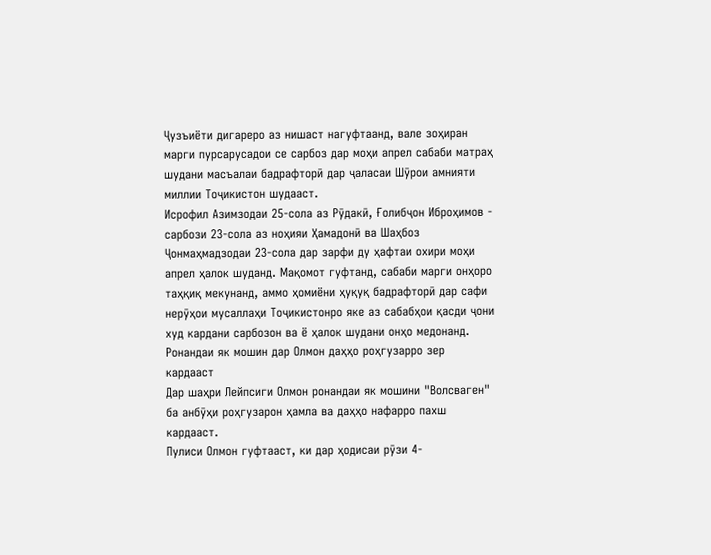Ҷузъиёти дигареро аз нишаст нагуфтаанд, вале зоҳиран марги пурсарусадои се сарбоз дар моҳи апрел сабаби матраҳ шудани масъалаи бадрафторӣ дар ҷаласаи Шӯрои амнияти миллии Тоҷикистон шудааст.
Исрофил Азимзодаи 25-сола аз Рӯдакӣ, Ғолибҷон Иброҳимов - сарбози 23-сола аз ноҳияи Ҳамадонӣ ва Шаҳбоз Ҷонмаҳмадзодаи 23-сола дар зарфи ду ҳафтаи охири моҳи апрел ҳалок шуданд. Мақомот гуфтанд, сабаби марги онҳоро таҳқиқ мекунанд, аммо ҳомиёни ҳуқуқ бадрафторӣ дар сафи нерӯҳои мусаллаҳи Тоҷикистонро яке аз сабабҳои қасди ҷони худ кардани сарбозон ва ё ҳалок шудани онҳо медонанд.
Ронандаи як мошин дар Олмон даҳҳо роҳгузарро зер кардааст
Дар шаҳри Лейпсиги Олмон ронандаи як мошини "Волсваген" ба анбӯҳи роҳгузарон ҳамла ва даҳҳо нафарро пахш кардааст.
Пулиси Олмон гуфтааст, ки дар ҳодисаи рӯзи 4-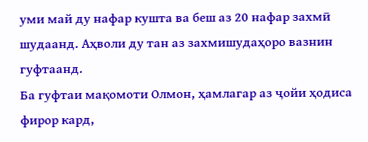уми май ду нафар кушта ва беш аз 20 нафар захмӣ шудаанд. Аҳволи ду тан аз захмишудаҳоро вазнин гуфтаанд.
Ба гуфтаи мақомоти Олмон, ҳамлагар аз ҷойи ҳодиса фирор кард,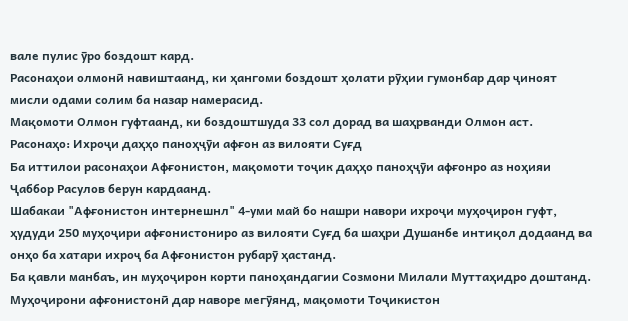вале пулис ӯро боздошт кард.
Расонаҳои олмонӣ навиштаанд, ки ҳангоми боздошт ҳолати рӯҳии гумонбар дар ҷиноят мисли одами солим ба назар намерасид.
Мақомоти Олмон гуфтаанд, ки боздоштшуда 33 сол дорад ва шаҳрванди Олмон аст.
Расонаҳо: Ихроҷи даҳҳо паноҳҷӯи афғон аз вилояти Суғд
Ба иттилои расонаҳои Афғонистон, мақомоти тоҷик даҳҳо паноҳҷӯи афғонро аз ноҳияи Ҷаббор Расулов берун кардаанд.
Шабакаи "Афғонистон интернешнл" 4-уми май бо нашри навори ихроҷи муҳоҷирон гуфт, ҳудуди 250 муҳоҷири афғонистониро аз вилояти Суғд ба шаҳри Душанбе интиқол додаанд ва онҳо ба хатари ихроҷ ба Афғонистон рубарӯ ҳастанд.
Ба қавли манбаъ, ин муҳоҷирон корти паноҳандагии Созмони Милали Муттаҳидро доштанд.
Муҳоҷирони афғонистонӣ дар наворе мегӯянд, мақомоти Тоҷикистон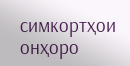симкортҳои онҳоро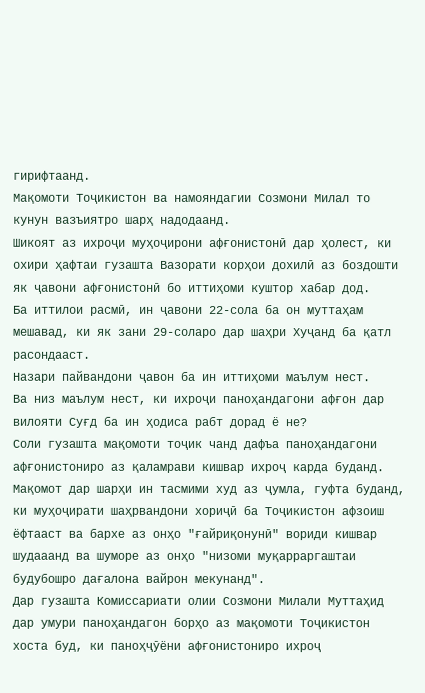гирифтаанд.
Мақомоти Тоҷикистон ва намояндагии Созмони Милал то кунун вазъиятро шарҳ надодаанд.
Шикоят аз ихроҷи муҳоҷирони афғонистонӣ дар ҳолест, ки охири ҳафтаи гузашта Вазорати корҳои дохилӣ аз боздошти як ҷавони афғонистонӣ бо иттиҳоми куштор хабар дод.
Ба иттилои расмӣ, ин ҷавони 22-сола ба он муттаҳам мешавад, ки як зани 29-соларо дар шаҳри Хуҷанд ба қатл расондааст.
Назари пайвандони ҷавон ба ин иттиҳоми маълум нест.
Ва низ маълум нест, ки ихроҷи паноҳандагони афғон дар вилояти Суғд ба ин ҳодиса рабт дорад ё не?
Соли гузашта мақомоти тоҷик чанд дафъа паноҳандагони афғонистониро аз қаламрави кишвар ихроҷ карда буданд.
Мақомот дар шарҳи ин тасмими худ аз ҷумла, гуфта буданд, ки муҳоҷирати шаҳрвандони хориҷӣ ба Тоҷикистон афзоиш ёфтааст ва бархе аз онҳо "ғайриқонунӣ" вориди кишвар шудааанд ва шуморе аз онҳо "низоми муқарраргаштаи будубошро дағалона вайрон мекунанд".
Дар гузашта Комиссариати олии Созмони Милали Муттаҳид дар умури паноҳандагон борҳо аз мақомоти Тоҷикистон хоста буд, ки паноҳҷӯёни афғонистониро ихроҷ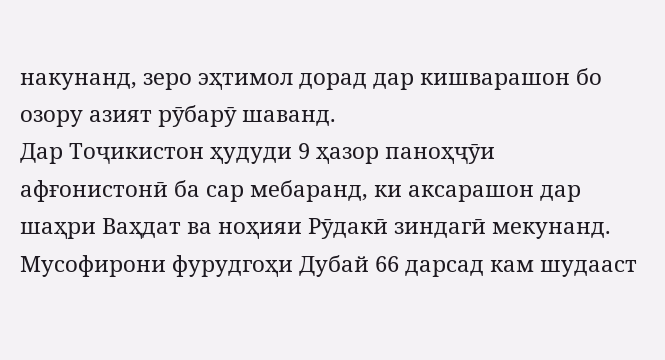накунанд, зеро эҳтимол дорад дар кишварашон бо озору азият рӯбарӯ шаванд.
Дар Тоҷикистон ҳудуди 9 ҳазор паноҳҷӯи афғонистонӣ ба сар мебаранд, ки аксарашон дар шаҳри Ваҳдат ва ноҳияи Рӯдакӣ зиндагӣ мекунанд.
Мусофирони фурудгоҳи Дубай 66 дарсад кам шудааст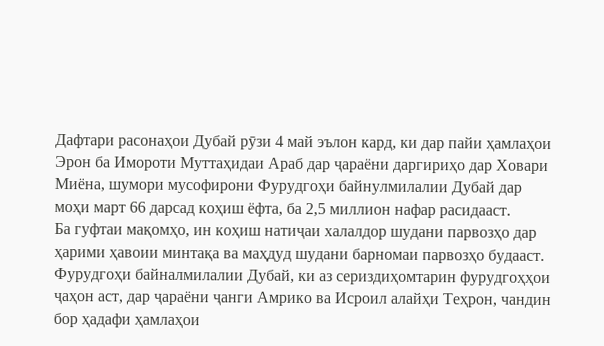Дафтари расонаҳои Дубай рӯзи 4 май эълон кард, ки дар пайи ҳамлаҳои Эрон ба Имороти Муттаҳидаи Араб дар ҷараёни даргириҳо дар Ховари Миёна, шумори мусофирони Фурудгоҳи байнулмилалии Дубай дар моҳи март 66 дарсад коҳиш ёфта, ба 2,5 миллион нафар расидааст.
Ба гуфтаи мақомҳо, ин коҳиш натиҷаи халалдор шудани парвозҳо дар ҳарими ҳавоии минтақа ва маҳдуд шудани барномаи парвозҳо будааст.
Фурудгоҳи байналмилалии Дубай, ки аз сериздиҳомтарин фурудгоҳҳои ҷаҳон аст, дар ҷараёни ҷанги Амрико ва Исроил алайҳи Теҳрон, чандин бор ҳадафи ҳамлаҳои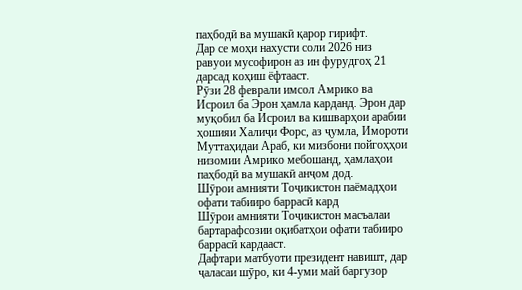паҳбодӣ ва мушакӣ қарор гирифт.
Дар се моҳи нахусти соли 2026 низ равуои мусофирон аз ин фурудгоҳ 21 дарсад коҳиш ёфтааст.
Рӯзи 28 феврали имсол Амрико ва Исроил ба Эрон ҳамла карданд. Эрон дар муқобил ба Исроил ва кишварҳои арабии ҳошияи Халиҷи Форс, аз ҷумла, Имороти Муттаҳидаи Араб, ки мизбони пойгоҳҳои низомии Амрико мебошанд, ҳамлаҳои паҳбодӣ ва мушакӣ анҷом дод.
Шӯрои амнияти Тоҷикистон паёмадҳои офати табииро баррасӣ кард
Шӯрои амнияти Тоҷикистон масъалаи бартарафсозии оқибатҳои офати табииро баррасӣ кардааст.
Дафтари матбуоти президент навишт, дар ҷаласаи шӯро, ки 4-уми май баргузор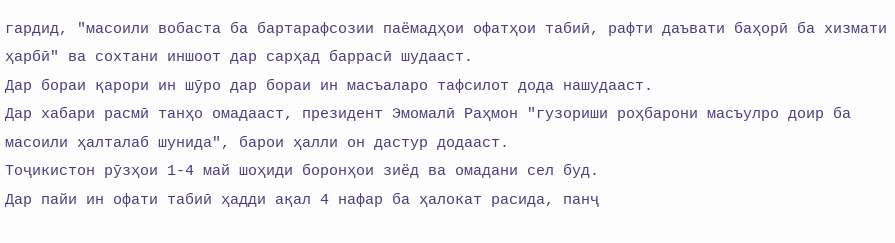гардид, "масоили вобаста ба бартарафсозии паёмадҳои офатҳои табиӣ, рафти даъвати баҳорӣ ба хизмати ҳарбӣ" ва сохтани иншоот дар сарҳад баррасӣ шудааст.
Дар бораи қарори ин шӯро дар бораи ин масъаларо тафсилот дода нашудааст.
Дар хабари расмӣ танҳо омадааст, президент Эмомалӣ Раҳмон "гузориши роҳбарони масъулро доир ба масоили ҳалталаб шунида", барои ҳалли он дастур додааст.
Тоҷикистон рӯзҳои 1-4 май шоҳиди боронҳои зиёд ва омадани сел буд.
Дар пайи ин офати табиӣ ҳадди ақал 4 нафар ба ҳалокат расида, панҷ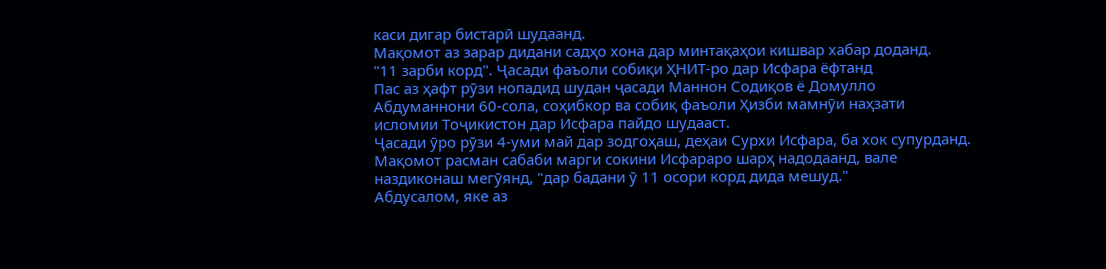каси дигар бистарӣ шудаанд.
Мақомот аз зарар дидани садҳо хона дар минтақаҳои кишвар хабар доданд.
"11 зарби корд". Ҷасади фаъоли собиқи ҲНИТ-ро дар Исфара ёфтанд
Пас аз ҳафт рӯзи нопадид шудан ҷасади Маннон Содиқов ё Домулло Абдуманнони 60-сола, соҳибкор ва собиқ фаъоли Ҳизби мамнӯи наҳзати исломии Тоҷикистон дар Исфара пайдо шудааст.
Ҷасади ӯро рӯзи 4-уми май дар зодгоҳаш, деҳаи Сурхи Исфара, ба хок супурданд.
Мақомот расман сабаби марги сокини Исфараро шарҳ надодаанд, вале наздиконаш мегӯянд, "дар бадани ӯ 11 осори корд дида мешуд."
Абдусалом, яке аз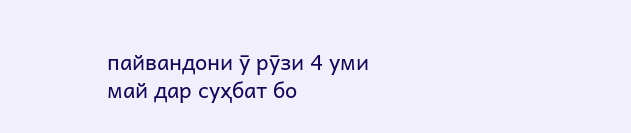пайвандони ӯ рӯзи 4 уми май дар суҳбат бо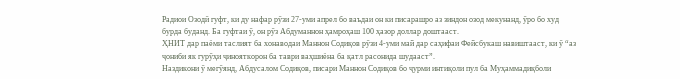Радиои Озодӣ гуфт, ки ду нафар рӯзи 27-уми апрел бо ваъдаи он ки писарашро аз зиндон озод мекунанд, ӯро бо худ бурда буданд. Ба гуфтаи ӯ, он рӯз Абдуманнон ҳамроҳаш 100 ҳазор доллар доштааст.
ҲНИТ дар паёми таслият ба хонаводаи Маннон Содиқов рӯзи 4-уми май дар саҳифаи Фейсбукаш навиштааст, ки ӯ “аз ҷониби як гурӯҳи ҷинояткорон ба таври ваҳшиёна ба қатл расонида шудааст”.
Наздикони ӯ мегӯянд, Абдусалом Содиқов, писари Маннон Содиқов бо ҷурми интиқоли пул ба Муҳаммадиқболи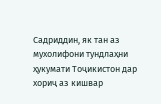Садриддин, як тан аз мухолифони тундлаҳни ҳукумати Тоҷикистон дар хориҷ аз кишвар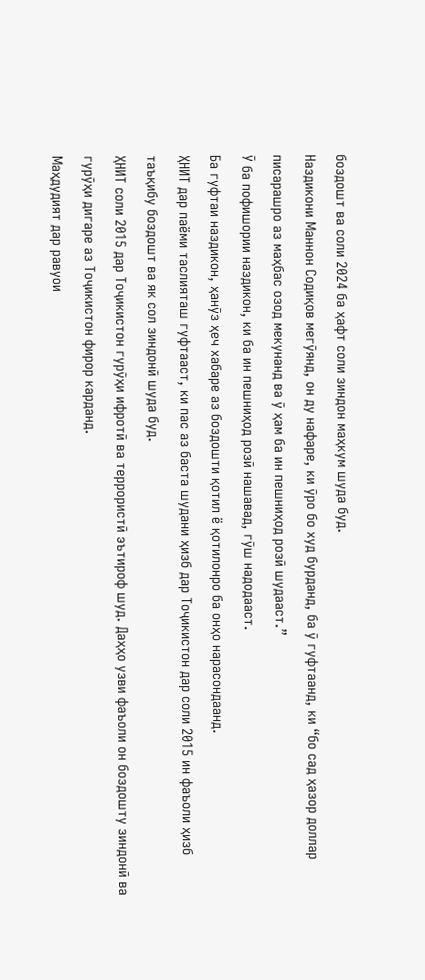боздошт ва соли 2024 ба ҳафт соли зиндон маҳкум шуда буд.
Наздикони Маннон Содиқов мегӯянд, он ду нафаре, ки ӯро бо худ бурданд, ба ӯ гуфтаанд, ки “бо сад ҳазор доллар писарашро аз маҳбас озод мекунанд ва ӯ ҳам ба ин пешниҳод розӣ шудааст.”
Ӯ ба пофишории наздикон, ки ба ин пешниҳод розӣ нашавад, гӯш надодааст.
Ба гуфтаи наздикон, ҳанӯз ҳеч хабаре аз боздошти қотил ё қотилонро ба онҳо нарасондаанд.
ҲНИТ дар паёми таслияташ гуфтааст, ки пас аз баста шудани ҳизб дар Тоҷикистон дар соли 2015 ин фаъоли ҳизб таъқибу боздошт ва як сол зиндонӣ шуда буд.
ҲНИТ соли 2015 дар Тоҷикистон гурӯҳи ифротӣ ва террористӣ эътироф шуд. Даҳҳо узви фаъоли он боздошту зиндонӣ ва гурӯҳи дигаре аз Тоҷикистон фирор карданд.
Маҳдудият дар равуои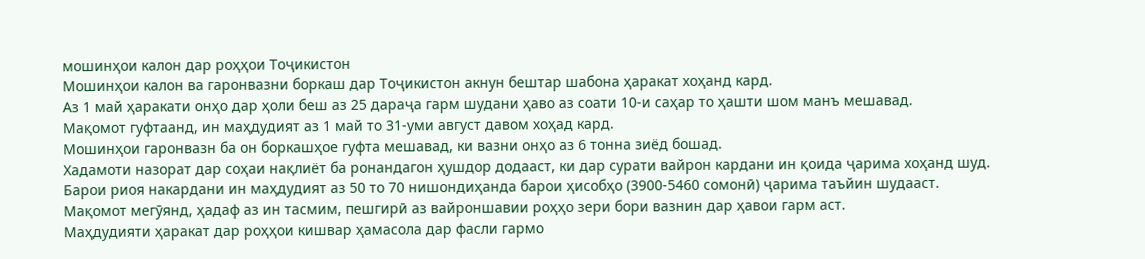мошинҳои калон дар роҳҳои Тоҷикистон
Мошинҳои калон ва гаронвазни боркаш дар Тоҷикистон акнун бештар шабона ҳаракат хоҳанд кард.
Аз 1 май ҳаракати онҳо дар ҳоли беш аз 25 дараҷа гарм шудани ҳаво аз соати 10-и саҳар то ҳашти шом манъ мешавад.
Мақомот гуфтаанд, ин маҳдудият аз 1 май то 31-уми август давом хоҳад кард.
Мошинҳои гаронвазн ба он боркашҳое гуфта мешавад, ки вазни онҳо аз 6 тонна зиёд бошад.
Хадамоти назорат дар соҳаи нақлиёт ба ронандагон ҳушдор додааст, ки дар сурати вайрон кардани ин қоида ҷарима хоҳанд шуд.
Барои риоя накардани ин маҳдудият аз 50 то 70 нишондиҳанда барои ҳисобҳо (3900-5460 сомонӣ) ҷарима таъйин шудааст.
Мақомот мегӯянд, ҳадаф аз ин тасмим, пешгирӣ аз вайроншавии роҳҳо зери бори вазнин дар ҳавои гарм аст.
Маҳдудияти ҳаракат дар роҳҳои кишвар ҳамасола дар фасли гармо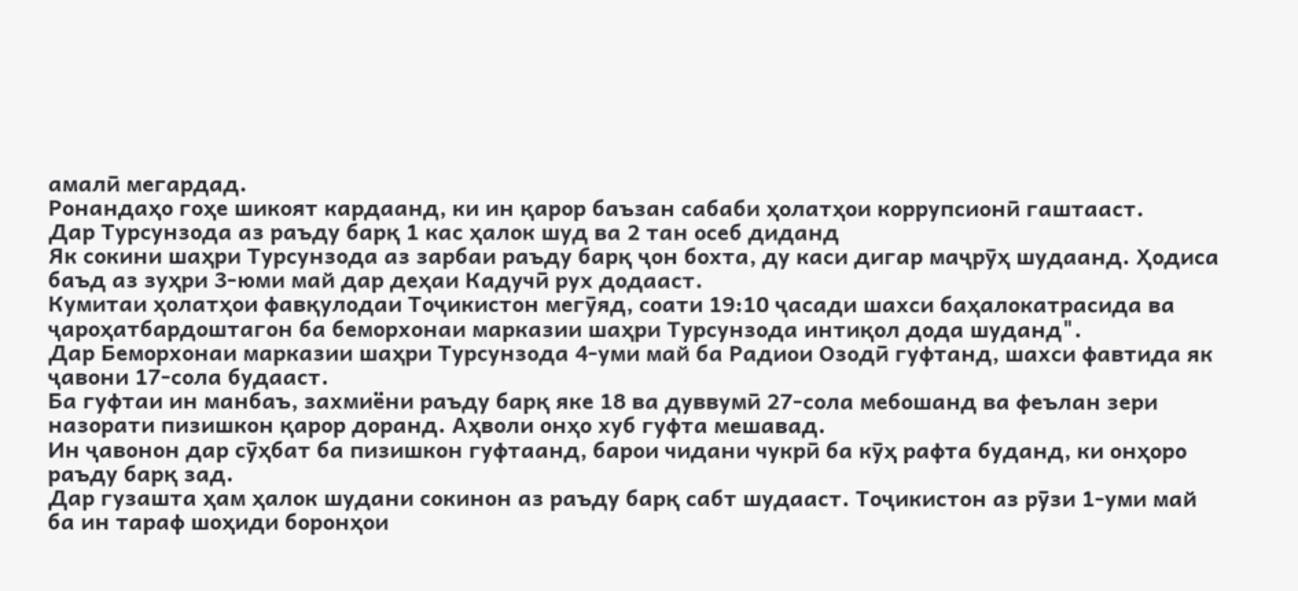амалӣ мегардад.
Ронандаҳо гоҳе шикоят кардаанд, ки ин қарор баъзан сабаби ҳолатҳои коррупсионӣ гаштааст.
Дар Турсунзода аз раъду барқ 1 кас ҳалок шуд ва 2 тан осеб диданд
Як сокини шаҳри Турсунзода аз зарбаи раъду барқ ҷон бохта, ду каси дигар маҷрӯҳ шудаанд. Ҳодиса баъд аз зуҳри 3-юми май дар деҳаи Кадучӣ рух додааст.
Кумитаи ҳолатҳои фавқулодаи Тоҷикистон мегӯяд, соати 19:10 ҷасади шахси баҳалокатрасида ва ҷароҳатбардоштагон ба беморхонаи марказии шаҳри Турсунзода интиқол дода шуданд".
Дар Беморхонаи марказии шаҳри Турсунзода 4-уми май ба Радиои Озодӣ гуфтанд, шахси фавтида як ҷавони 17-сола будааст.
Ба гуфтаи ин манбаъ, захмиёни раъду барқ яке 18 ва дуввумӣ 27-сола мебошанд ва феълан зери назорати пизишкон қарор доранд. Аҳволи онҳо хуб гуфта мешавад.
Ин ҷавонон дар сӯҳбат ба пизишкон гуфтаанд, барои чидани чукрӣ ба кӯҳ рафта буданд, ки онҳоро раъду барқ зад.
Дар гузашта ҳам ҳалок шудани сокинон аз раъду барқ сабт шудааст. Тоҷикистон аз рӯзи 1-уми май ба ин тараф шоҳиди боронҳои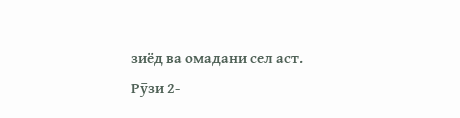зиёд ва омадани сел аст.
Рӯзи 2-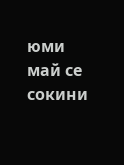юми май се сокини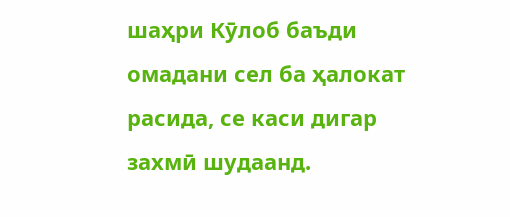шаҳри Кӯлоб баъди омадани сел ба ҳалокат расида, се каси дигар захмӣ шудаанд.